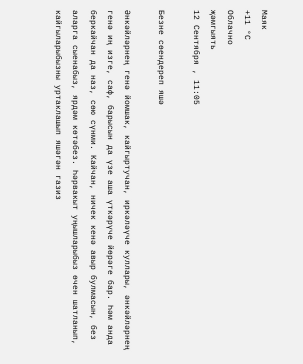Маяк
+11 °С
Облачно
җәмгыять
12 Сентября , 11:05

Безне сөендереп яшә

Әнкәйләрнең генә йомшак, кайгыртучан, иркәләүче куллары, әнкәйләрнең генә иң изге, саф, барысын да үзе аша үткәрүче йөрәге бар. Һәм анда беркайчан да наз, сөю сүнми. Кайчан, ничек кенә авыр булмасын, без аларга сыенабыз, ярдәм көтәбез. Һәрвакыт уңышларыбыз өчен шатланып, кайгыларыбызны уртаклашып яшәгән газиз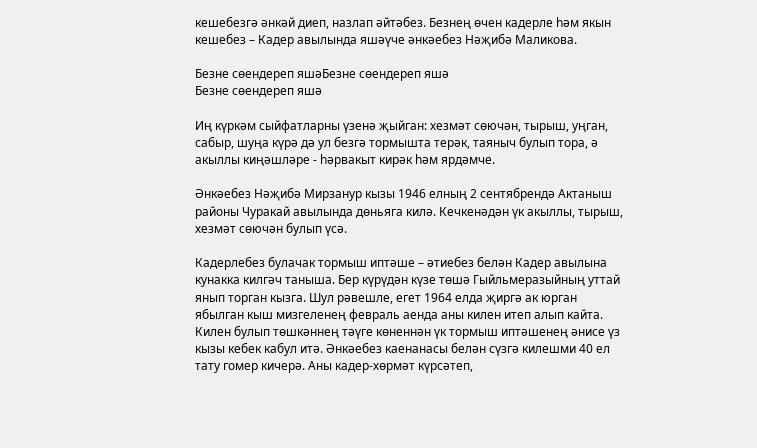кешебезгә әнкәй диеп, назлап әйтәбез. Безнең өчен кадерле һәм якын кешебез – Кадер авылында яшәүче әнкәебез Нәҗибә Маликова.

Безне сөендереп яшәБезне сөендереп яшә
Безне сөендереп яшә

Иң күркәм сыйфатларны үзенә җыйган: хезмәт сөючән, тырыш, уңган, сабыр, шуңа күрә дә ул безгә тормышта терәк, таяныч булып тора, ә акыллы киңәшләре - һәрвакыт кирәк һәм ярдәмче.

Әнкәебез Нәҗибә Мирзанур кызы 1946 елның 2 сентябрендә Актаныш районы Чуракай авылында дөньяга килә. Кечкенәдән үк акыллы, тырыш, хезмәт сөючән булып үсә.

Кадерлебез булачак тормыш иптәше – әтиебез белән Кадер авылына кунакка килгәч таныша. Бер күрүдән күзе төшә Гыйльмеразыйның уттай янып торган кызга. Шул рәвешле, егет 1964 елда җиргә ак юрган ябылган кыш мизгеленең февраль аенда аны килен итеп алып кайта. Килен булып төшкәннең тәүге көненнән үк тормыш иптәшенең әнисе үз кызы кебек кабул итә. Әнкәебез каенанасы белән сүзгә килешми 40 ел тату гомер кичерә. Аны кадер-хөрмәт күрсәтеп,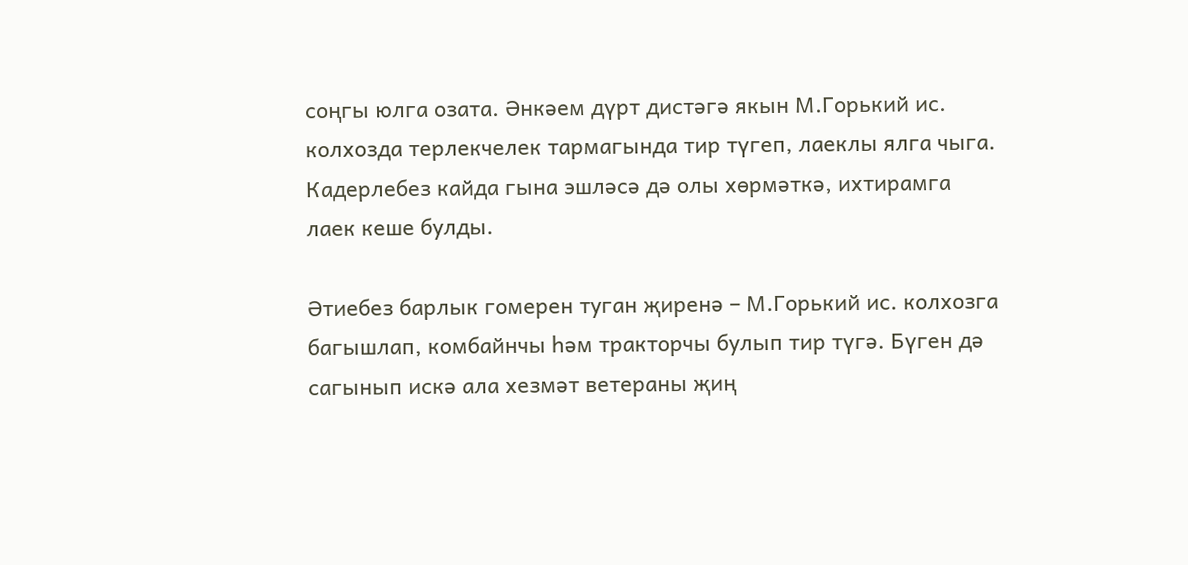соңгы юлга озата. Әнкәем дүрт дистәгә якын М.Горький ис. колхозда терлекчелек тармагында тир түгеп, лаеклы ялга чыга. Кадерлебез кайда гына эшләсә дә олы хөрмәткә, ихтирамга лаек кеше булды.

Әтиебез барлык гомерен туган җиренә – М.Горький ис. колхозга багышлап, комбайнчы һәм тракторчы булып тир түгә. Бүген дә сагынып искә ала хезмәт ветераны җиң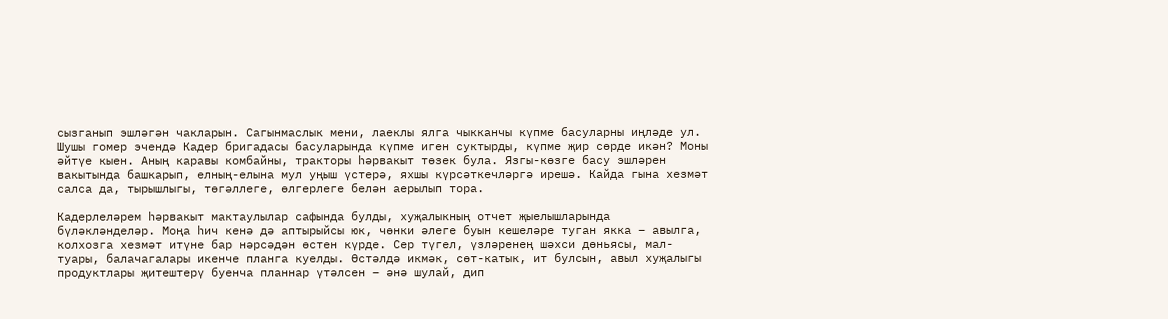сызганып эшләгән чакларын. Сагынмаслык мени, лаеклы ялга чыкканчы күпме басуларны иңләде ул. Шушы гомер эчендә Кадер бригадасы басуларында күпме иген суктырды, күпме җир сөрде икән? Моны әйтүе кыен. Аның каравы комбайны, тракторы һәрвакыт төзек була. Язгы-көзге басу эшләрен вакытында башкарып, елның-елына мул уңыш үстерә, яхшы күрсәткечләргә ирешә. Кайда гына хезмәт салса да, тырышлыгы, төгәллеге, өлгерлеге белән аерылып тора.

Кадерлеләрем һәрвакыт мактаулылар сафында булды, хуҗалыкның отчет җыелышларында бүләкләнделәр. Моңа һич кенә дә аптырыйсы юк, чөнки әлеге буын кешеләре туган якка – авылга, колхозга хезмәт итүне бар нәрсәдән өстен күрде. Сер түгел, үзләренең шәхси дөньясы, мал-туары, балачагалары икенче планга куелды. Өстәлдә икмәк, сөт-катык, ит булсын, авыл хуҗалыгы продуктлары җитештерү буенча планнар үтәлсен – әнә шулай, дип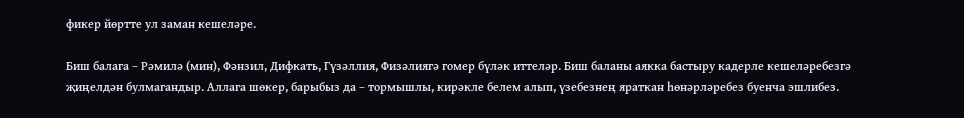фикер йөртте ул заман кешеләре.

Биш балага – Рәмилә (мин), Фәнзил, Дифкать, Гүзәллия, Физәлиягә гомер бүләк иттеләр. Биш баланы аякка бастыру кадерле кешеләребезгә җиңелдән булмагандыр. Аллага шөкер, барыбыз да – тормышлы, кирәкле белем алып, үзебезнең яраткан һөнәрләребез буенча эшлибез.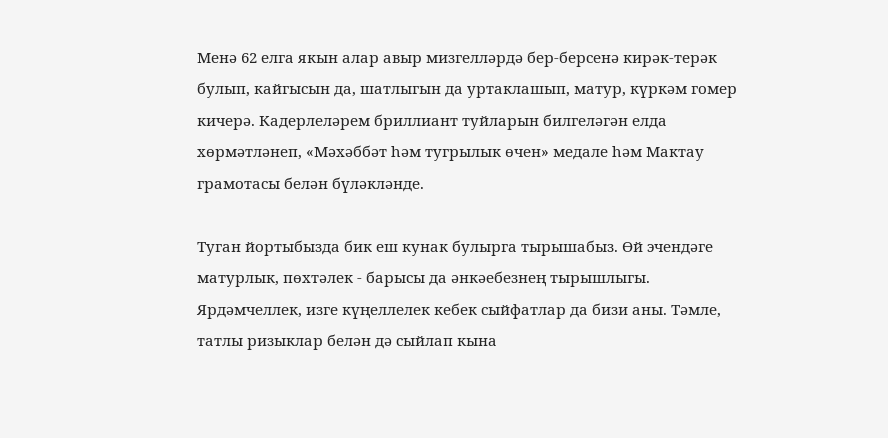Менә 62 елга якын алар авыр мизгелләрдә бер-берсенә кирәк-терәк булып, кайгысын да, шатлыгын да уртаклашып, матур, күркәм гомер кичерә. Кадерлеләрем бриллиант туйларын билгеләгән елда хөрмәтләнеп, «Мәхәббәт һәм тугрылык өчен» медале һәм Мактау грамотасы белән бүләкләнде.

Туган йортыбызда бик еш кунак булырга тырышабыз. Өй эчендәге матурлык, пөхтәлек - барысы да әнкәебезнең тырышлыгы. Ярдәмчеллек, изге күңеллелек кебек сыйфатлар да бизи аны. Тәмле, татлы ризыклар белән дә сыйлап кына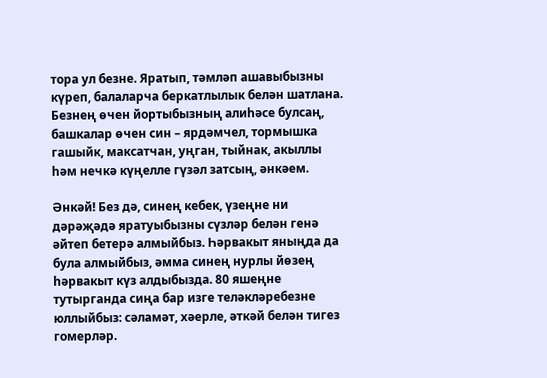тора ул безне. Яратып, тәмләп ашавыбызны күреп, балаларча беркатлылык белән шатлана. Безнең өчен йортыбызның алиһәсе булсаң, башкалар өчен син – ярдәмчел, тормышка гашыйк, максатчан, уңган, тыйнак, акыллы һәм нечкә күңелле гүзәл затсың, әнкәем.

Әнкәй! Без дә, синең кебек, үзеңне ни дәрәҗәдә яратуыбызны сүзләр белән генә әйтеп бетерә алмыйбыз. Һәрвакыт яныңда да була алмыйбыз, әмма синең нурлы йөзең һәрвакыт күз алдыбызда. 80 яшеңне тутырганда сиңа бар изге теләкләребезне юллыйбыз: сәламәт, хәерле, әткәй белән тигез гомерләр.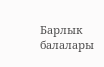Барлык балалары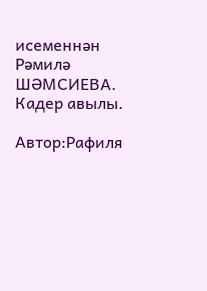исеменнән Рәмилә ШӘМСИЕВА. Кадер авылы.

Автор:Рафиля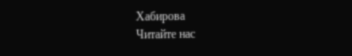Хабирова
Читайте нас